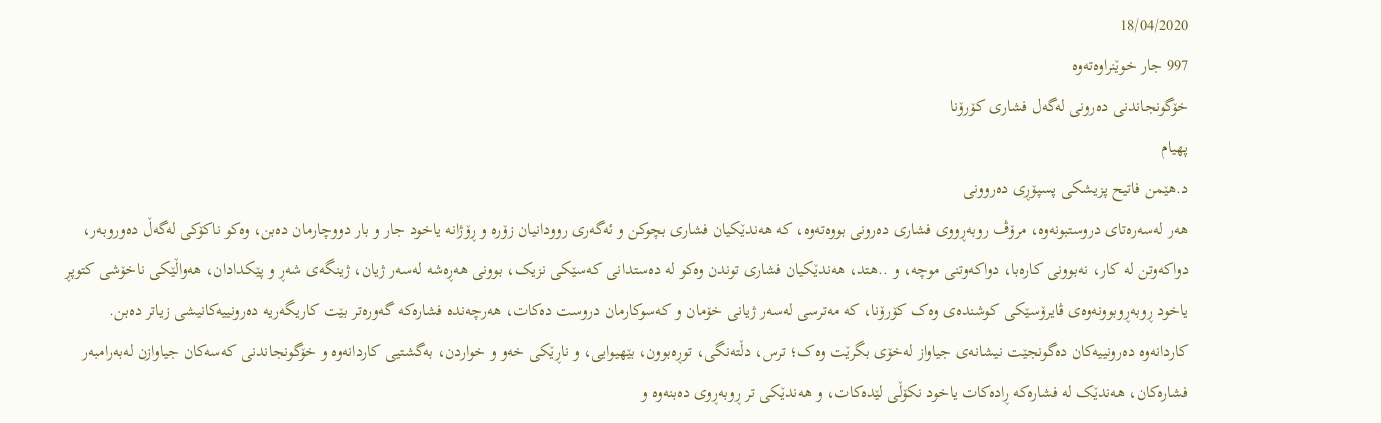18/04/2020
997 جار خوێنراوەتەوە
خۆگونجاندنی دەرونی لەگەل فشاری کۆرۆنا
پهیام
د.هێمن فاتیح پزیشکی پسپۆڕی دەروونی
ھەر لەسەرەتای دروستبونەوە، مرۆڤ روبەڕووی فشاری دەرونی بووەتەوە، کە ھەندێکیان فشاری بچوکن و ئەگەری روودانیان زۆرە و ڕۆژانە یاخود جار و بار دووچارمان دەبن، وەکو ناکۆکی لەگەڵ دەوروبەر، دواکەوتن لە کار، نەبوونی کارەبا، دواکەوتنی موچە، و ..ھتد، ھەندێکیان فشاری توندن وەکو لە دەستدانی کەسێکی نزیک، بوونی هەڕەشە لەسەر ژیان، ژینگەی شەڕ و پێکدادان، ھەواڵێکی ناخۆشی کتوپڕ یاخود ڕوبەڕوبوونەوەی ڤایرۆسێکی کوشندەی وەک کۆرۆنا، کە مەترسی لەسەر ژیانی خۆمان و کەسوکارمان دروست دەکات، هەرچەندە فشارەکە گەورەتر بێت کاریگەریە دەرونییەکانیشی زیاتر دەبن.
کاردانەوە دەرونییەکان دەگونجێت نیشانەی جیاواز لەخۆی بگرێت وەک؛ ترس، دڵتەنگی، توڕەبوون، بێهیوایی، و ناڕێکی خەو و خواردن، بەگشتیی کاردانەوە و خۆگونجاندنی کەسەکان جیاوازن لەبەرامبەر فشارەکان، هەندێک لە فشارەکە ڕادەکات یاخود نکۆڵی لێدەکات، و هەندێکی تر ڕوبەڕوی دەبنەوە و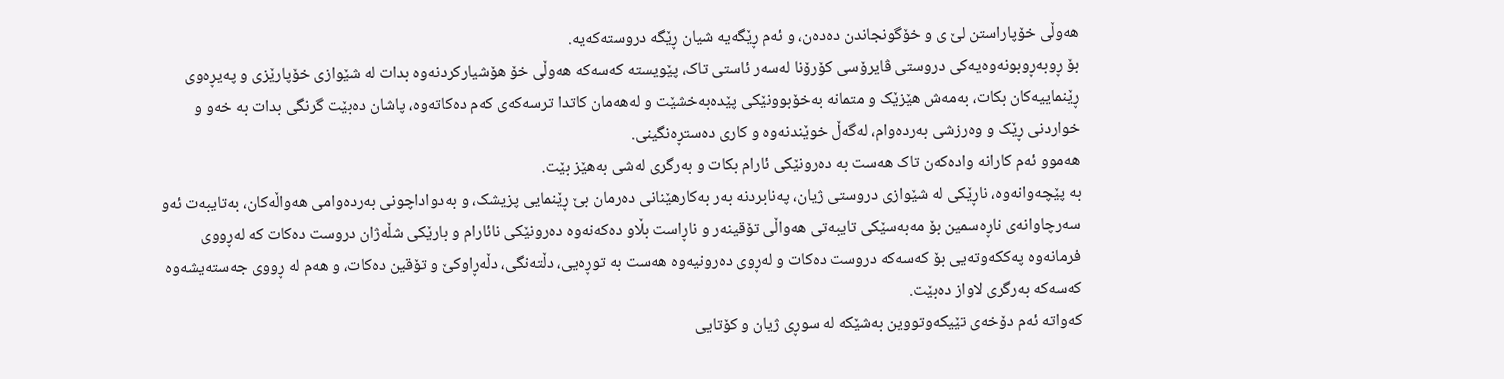هەوڵی خۆپاراستن لێ ی و خۆگونجاندن دەدەن، و ئەم ڕێگەیە شیان ڕێگە دروستەکەیە.
بۆ ڕوبەڕوبونەوەیەکی دروستی ڤایرۆسی کۆرۆنا لەسەر ئاستی تاک، پێویستە کەسەکە هەوڵی خۆ هۆشیارکردنەوە بدات لە شێوازی خۆپارێزی و پەیڕەوی ڕێنماییەکان بکات، بەمەش هێزێک و متمانە بەخۆبوونێکی پێدەبەخشێت و لەهەمان کاتدا ترسەکەی کەم دەکاتەوە، پاشان دەبێت گرنگی بدات بە خەو و خواردنی ڕێک و وەرزشی بەردەوام، لەگەڵ خوێندنەوە و کاری دەستڕەنگینی.
هەموو ئەم کارانە وادەکەن تاک هەست بە دەرونێکی ئارام بکات و بەرگری لەشی بەهێز بێت.
بە پێچەوانەوە، ناڕێکی لە شێوازی دروستی ژیان، پەنابردنە بەر بەکارهێنانی دەرمان بێ ڕێنمایی پزیشک، و بەدواداچونی بەردەوامی هەواڵەکان، بەتایبەت ئەو سەرچاوانەی ناڕەسمین بۆ مەبەسێکی تایبەتی هەواڵی تۆقینەر و ناڕاست بڵاو دەکەنەوە دەرونێکی نائارام و بارێکی شڵەژان دروست دەکات کە لەڕووی فرمانەوە پەککەوتەیی بۆ کەسەکە دروست دەکات و لەڕوی دەرونیەوە هەست بە توڕەیی، دڵتەنگی، دڵەڕاوکێ و تۆقین دەکات، و هەم لە ڕووی جەستەیشەوە کەسەکە بەرگری لاواز دەبێت.
کەواتە ئەم دۆخەی تێیکەوتووین بەشێکە لە سوڕی ژیان و کۆتایی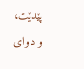پێدێت، و دوای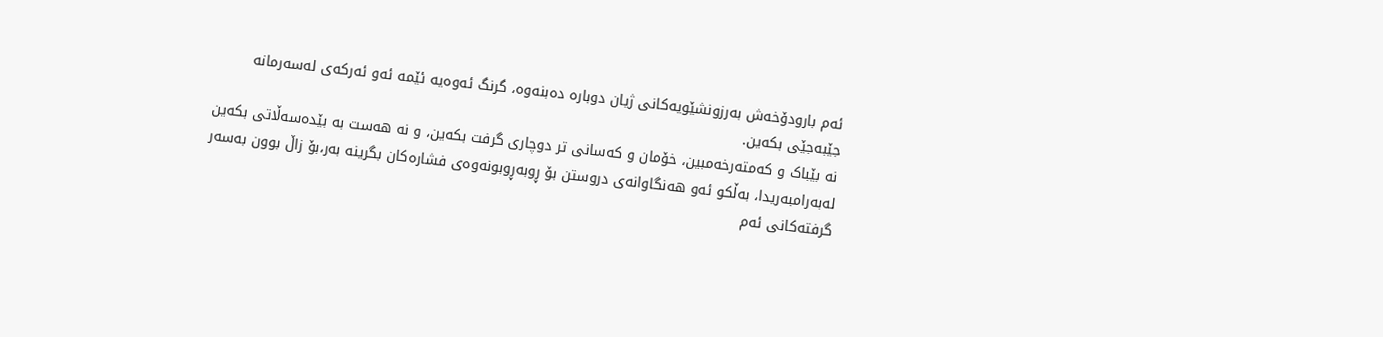ئەم بارودۆخەش بەرزونشێویەکانی ژیان دوبارە دەبنەوە، گرنگ ئەوەیە ئێمە ئەو ئەرکەی لەسەرمانە جێبەجێی بکەین.
نە بێباک و کەمتەرخەمبین، خۆمان و کەسانی تر دوچاری گرفت بکەین، و نە هەست بە بێدەسەڵاتی بکەین لەبەرامبەریدا، بەڵکو ئەو هەنگاوانەی دروستن بۆ ڕوبەڕوبونەوەی فشارەکان بگرینە بەر،بۆ زاڵ بوون بەسەر گرفتەکانی ئەم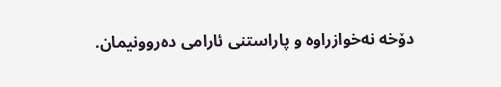دۆخە نەخوازراوە و پاراستنی ئارامی دەروونیمان.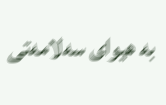بە هیوای سەلامەتی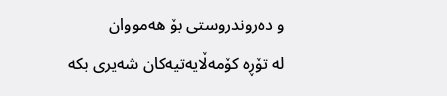و دەروندروستی بۆ هەمووان
لە تۆڕە کۆمەڵایەتیەکان شەیری بکە